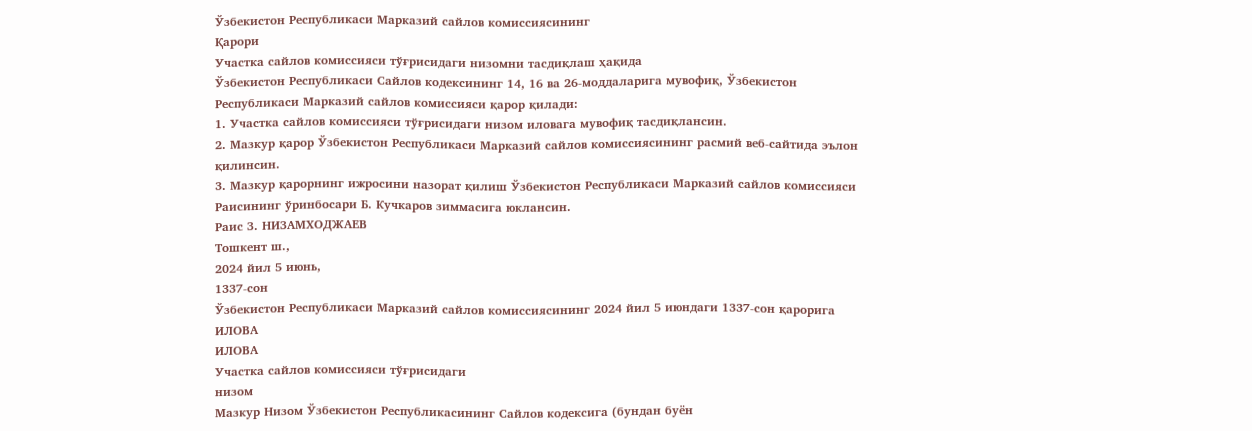Ўзбекистон Республикаси Марказий сайлов комиссиясининг
Қарори
Участка сайлов комиссияси тўғрисидаги низомни тасдиқлаш ҳақида
Ўзбекистон Республикаси Сайлов кодексининг 14, 16 ва 26-моддаларига мувофиқ, Ўзбекистон Республикаси Марказий сайлов комиссияси қарор қилади:
1. Участка сайлов комиссияси тўғрисидаги низом иловага мувофиқ тасдиқлансин.
2. Мазкур қарор Ўзбекистон Республикаси Марказий сайлов комиссиясининг расмий веб-сайтида эълон қилинсин.
3. Мазкур қарорнинг ижросини назорат қилиш Ўзбекистон Республикаси Марказий сайлов комиссияси Раисининг ўринбосари Б. Кучкаров зиммасига юклансин.
Раис З. НИЗАМХОДЖАЕВ
Тошкент ш.,
2024 йил 5 июнь,
1337-сон
Ўзбекистон Республикаси Марказий сайлов комиссиясининг 2024 йил 5 июндаги 1337-сон қарорига
ИЛОВА
ИЛОВА
Участка сайлов комиссияси тўғрисидаги
низом
Мазкур Низом Ўзбекистон Республикасининг Сайлов кодексига (бундан буён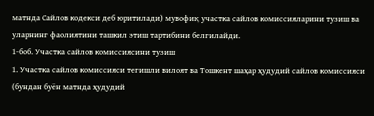матнда Сайлов кодекси деб юритилади) мувофиқ участка сайлов комиссияларини тузиш ва уларнинг фаолиятини ташкил этиш тартибини белгилайди.
1-боб. Участка сайлов комиссиясини тузиш
1. Участка сайлов комиссияси тегишли вилоят ва Тошкент шаҳар ҳудудий сайлов комиссияси (бундан буён матнда ҳудудий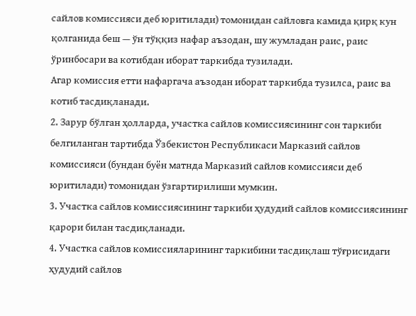сайлов комиссияси деб юритилади) томонидан сайловга камида қирқ кун қолганида беш — ўн тўққиз нафар аъзодан, шу жумладан раис, раис ўринбосари ва котибдан иборат таркибда тузилади.
Агар комиссия етти нафаргача аъзодан иборат таркибда тузилса, раис ва котиб тасдиқланади.
2. Зарур бўлган ҳолларда, участка сайлов комиссиясининг сон таркиби белгиланган тартибда Ўзбекистон Республикаси Марказий сайлов комиссияси (бундан буён матнда Марказий сайлов комиссияси деб юритилади) томонидан ўзгартирилиши мумкин.
3. Участка сайлов комиссиясининг таркиби ҳудудий сайлов комиссиясининг қарори билан тасдиқланади.
4. Участка сайлов комиссияларининг таркибини тасдиқлаш тўғрисидаги ҳудудий сайлов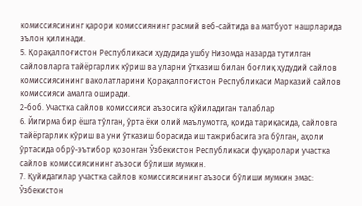комиссиясининг қарори комиссиянинг расмий веб-сайтида ва матбуот нашрларида эълон қилинади.
5. Қорақалпоғистон Республикаси ҳудудида ушбу Низомда назарда тутилган сайловларга тайёргарлик кўриш ва уларни ўтказиш билан боғлиқ ҳудудий сайлов комиссиясининг ваколатларини Қорақалпоғистон Республикаси Марказий сайлов комиссияси амалга оширади.
2-боб. Участка сайлов комиссияси аъзосига қўйиладиган талаблар
6. Йигирма бир ёшга тўлган, ўрта ёки олий маълумотга, қоида тариқасида, сайловга тайёргарлик кўриш ва уни ўтказиш борасида иш тажрибасига эга бўлган, аҳоли ўртасида обрў-эътибор қозонган Ўзбекистон Республикаси фуқаролари участка сайлов комиссиясининг аъзоси бўлиши мумкин.
7. Қуйидагилар участка сайлов комиссиясининг аъзоси бўлиши мумкин эмас:
Ўзбекистон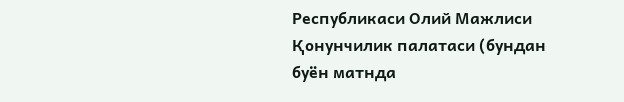Республикаси Олий Мажлиси Қонунчилик палатаси (бундан буён матнда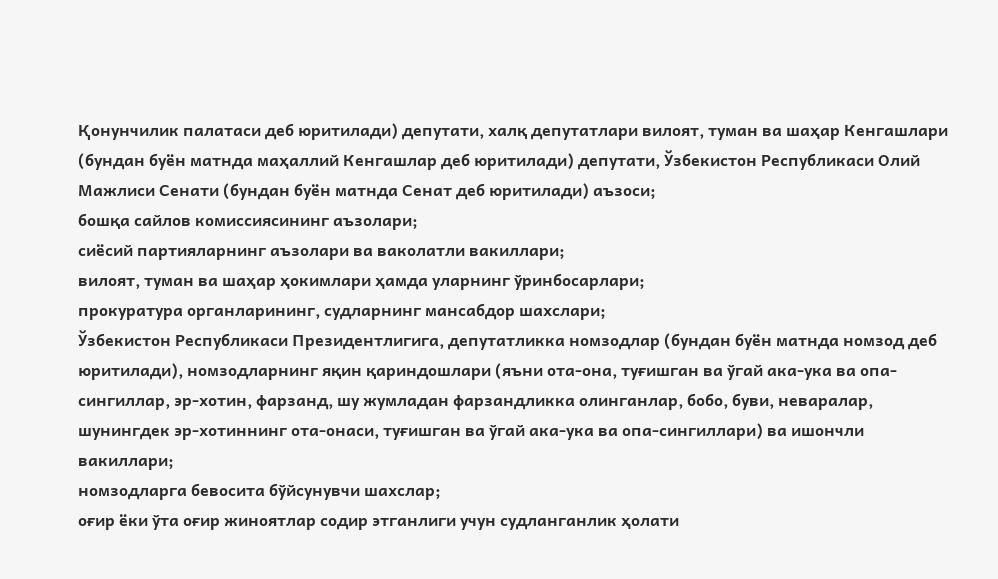Қонунчилик палатаси деб юритилади) депутати, халқ депутатлари вилоят, туман ва шаҳар Кенгашлари (бундан буён матнда маҳаллий Кенгашлар деб юритилади) депутати, Ўзбекистон Республикаси Олий Мажлиси Сенати (бундан буён матнда Сенат деб юритилади) аъзоси;
бошқа сайлов комиссиясининг аъзолари;
сиёсий партияларнинг аъзолари ва ваколатли вакиллари;
вилоят, туман ва шаҳар ҳокимлари ҳамда уларнинг ўринбосарлари;
прокуратура органларининг, судларнинг мансабдор шахслари;
Ўзбекистон Республикаси Президентлигига, депутатликка номзодлар (бундан буён матнда номзод деб юритилади), номзодларнинг яқин қариндошлари (яъни ота-она, туғишган ва ўгай ака-ука ва опа-сингиллар, эр-хотин, фарзанд, шу жумладан фарзандликка олинганлар, бобо, буви, неваралар, шунингдек эр-хотиннинг ота-онаси, туғишган ва ўгай ака-ука ва опа-сингиллари) ва ишончли вакиллари;
номзодларга бевосита бўйсунувчи шахслар;
оғир ёки ўта оғир жиноятлар содир этганлиги учун судланганлик ҳолати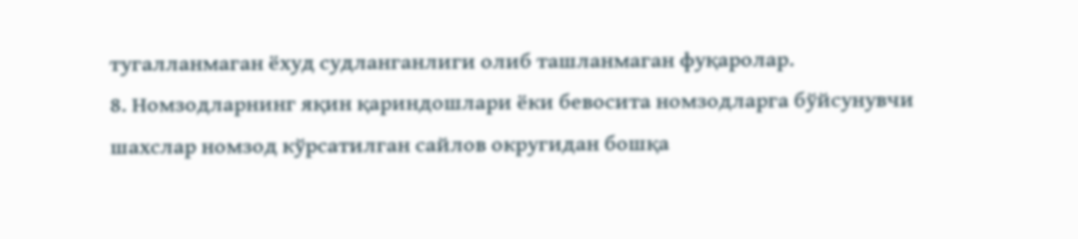тугалланмаган ёхуд судланганлиги олиб ташланмаган фуқаролар.
8. Номзодларнинг яқин қариндошлари ёки бевосита номзодларга бўйсунувчи шахслар номзод кўрсатилган сайлов округидан бошқа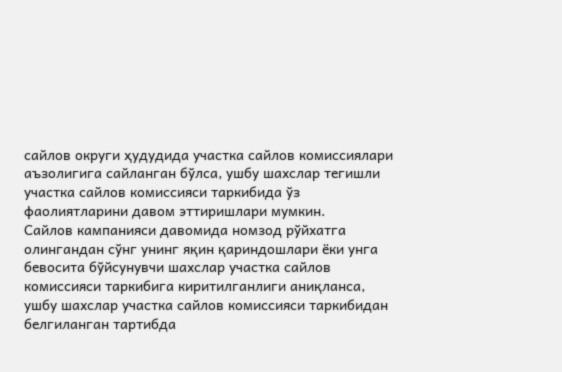сайлов округи ҳудудида участка сайлов комиссиялари аъзолигига сайланган бўлса, ушбу шахслар тегишли участка сайлов комиссияси таркибида ўз фаолиятларини давом эттиришлари мумкин.
Сайлов кампанияси давомида номзод рўйхатга олингандан сўнг унинг яқин қариндошлари ёки унга бевосита бўйсунувчи шахслар участка сайлов комиссияси таркибига киритилганлиги аниқланса, ушбу шахслар участка сайлов комиссияси таркибидан белгиланган тартибда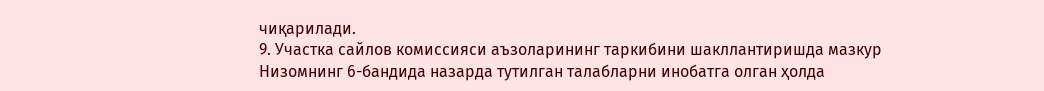чиқарилади.
9. Участка сайлов комиссияси аъзоларининг таркибини шакллантиришда мазкур Низомнинг 6-бандида назарда тутилган талабларни инобатга олган ҳолда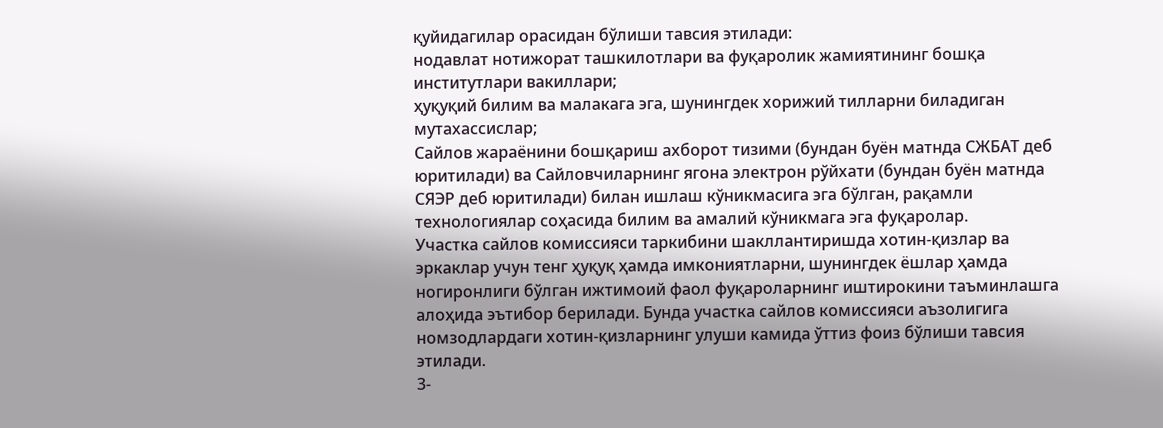қуйидагилар орасидан бўлиши тавсия этилади:
нодавлат нотижорат ташкилотлари ва фуқаролик жамиятининг бошқа институтлари вакиллари;
ҳуқуқий билим ва малакага эга, шунингдек хорижий тилларни биладиган мутахассислар;
Сайлов жараёнини бошқариш ахборот тизими (бундан буён матнда СЖБАТ деб юритилади) ва Сайловчиларнинг ягона электрон рўйхати (бундан буён матнда СЯЭР деб юритилади) билан ишлаш кўникмасига эга бўлган, рақамли технологиялар соҳасида билим ва амалий кўникмага эга фуқаролар.
Участка сайлов комиссияси таркибини шакллантиришда хотин-қизлар ва эркаклар учун тенг ҳуқуқ ҳамда имкониятларни, шунингдек ёшлар ҳамда ногиронлиги бўлган ижтимоий фаол фуқароларнинг иштирокини таъминлашга алоҳида эътибор берилади. Бунда участка сайлов комиссияси аъзолигига номзодлардаги хотин-қизларнинг улуши камида ўттиз фоиз бўлиши тавсия этилади.
3-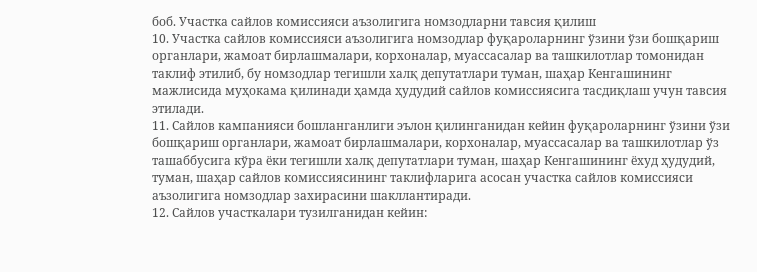боб. Участка сайлов комиссияси аъзолигига номзодларни тавсия қилиш
10. Участка сайлов комиссияси аъзолигига номзодлар фуқароларнинг ўзини ўзи бошқариш органлари, жамоат бирлашмалари, корхоналар, муассасалар ва ташкилотлар томонидан таклиф этилиб, бу номзодлар тегишли халқ депутатлари туман, шаҳар Кенгашининг мажлисида муҳокама қилинади ҳамда ҳудудий сайлов комиссиясига тасдиқлаш учун тавсия этилади.
11. Сайлов кампанияси бошланганлиги эълон қилинганидан кейин фуқароларнинг ўзини ўзи бошқариш органлари, жамоат бирлашмалари, корхоналар, муассасалар ва ташкилотлар ўз ташаббусига кўра ёки тегишли халқ депутатлари туман, шаҳар Кенгашининг ёхуд ҳудудий, туман, шаҳар сайлов комиссиясининг таклифларига асосан участка сайлов комиссияси аъзолигига номзодлар захирасини шакллантиради.
12. Сайлов участкалари тузилганидан кейин: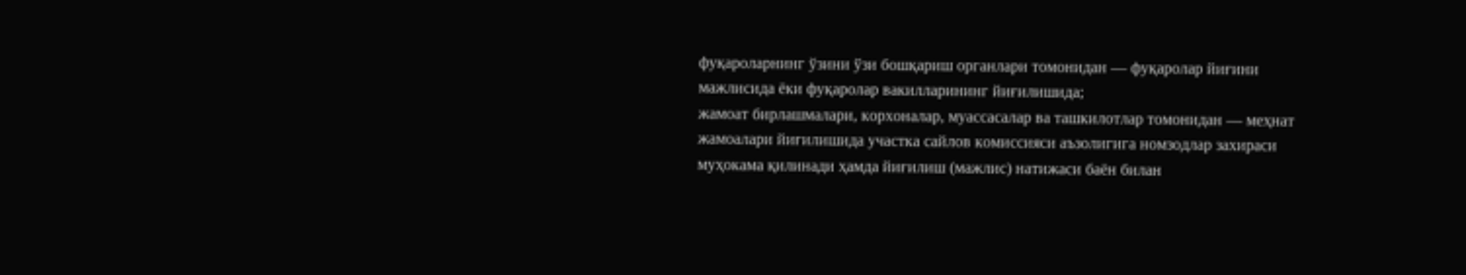фуқароларнинг ўзини ўзи бошқариш органлари томонидан — фуқаролар йиғини мажлисида ёки фуқаролар вакилларининг йиғилишида;
жамоат бирлашмалари, корхоналар, муассасалар ва ташкилотлар томонидан — меҳнат жамоалари йиғилишида участка сайлов комиссияси аъзолигига номзодлар захираси муҳокама қилинади ҳамда йиғилиш (мажлис) натижаси баён билан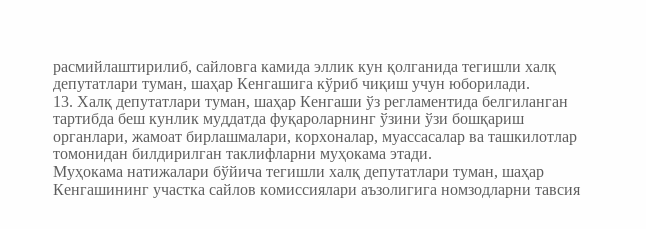расмийлаштирилиб, сайловга камида эллик кун қолганида тегишли халқ депутатлари туман, шаҳар Кенгашига кўриб чиқиш учун юборилади.
13. Халқ депутатлари туман, шаҳар Кенгаши ўз регламентида белгиланган тартибда беш кунлик муддатда фуқароларнинг ўзини ўзи бошқариш органлари, жамоат бирлашмалари, корхоналар, муассасалар ва ташкилотлар томонидан билдирилган таклифларни муҳокама этади.
Муҳокама натижалари бўйича тегишли халқ депутатлари туман, шаҳар Кенгашининг участка сайлов комиссиялари аъзолигига номзодларни тавсия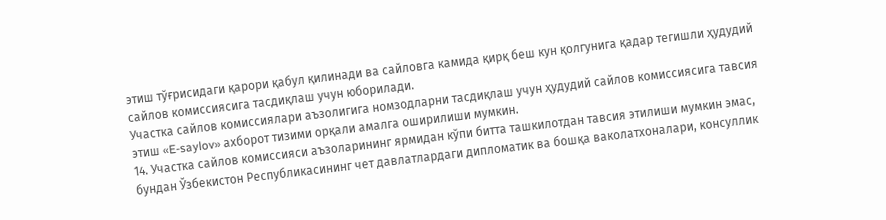этиш тўғрисидаги қарори қабул қилинади ва сайловга камида қирқ беш кун қолгунига қадар тегишли ҳудудий сайлов комиссиясига тасдиқлаш учун юборилади.
Участка сайлов комиссиялари аъзолигига номзодларни тасдиқлаш учун ҳудудий сайлов комиссиясига тавсия этиш «E-saylov» ахборот тизими орқали амалга оширилиши мумкин.
14. Участка сайлов комиссияси аъзоларининг ярмидан кўпи битта ташкилотдан тавсия этилиши мумкин эмас, бундан Ўзбекистон Республикасининг чет давлатлардаги дипломатик ва бошқа ваколатхоналари, консуллик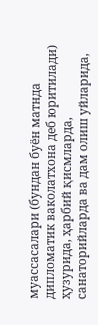муассасалари (бундан буён матнда дипломатик ваколатхона деб юритилади) ҳузурида, ҳарбий қисмларда, санаторийларда ва дам олиш уйларида,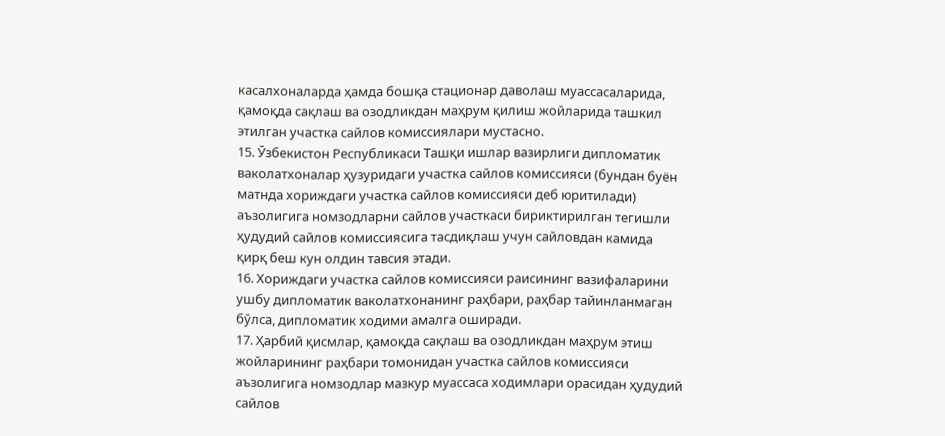касалхоналарда ҳамда бошқа стационар даволаш муассасаларида, қамоқда сақлаш ва озодликдан маҳрум қилиш жойларида ташкил этилган участка сайлов комиссиялари мустасно.
15. Ўзбекистон Республикаси Ташқи ишлар вазирлиги дипломатик ваколатхоналар ҳузуридаги участка сайлов комиссияси (бундан буён матнда хориждаги участка сайлов комиссияси деб юритилади) аъзолигига номзодларни сайлов участкаси бириктирилган тегишли ҳудудий сайлов комиссиясига тасдиқлаш учун сайловдан камида қирқ беш кун олдин тавсия этади.
16. Хориждаги участка сайлов комиссияси раисининг вазифаларини ушбу дипломатик ваколатхонанинг раҳбари, раҳбар тайинланмаган бўлса, дипломатик ходими амалга оширади.
17. Ҳарбий қисмлар, қамоқда сақлаш ва озодликдан маҳрум этиш жойларининг раҳбари томонидан участка сайлов комиссияси аъзолигига номзодлар мазкур муассаса ходимлари орасидан ҳудудий сайлов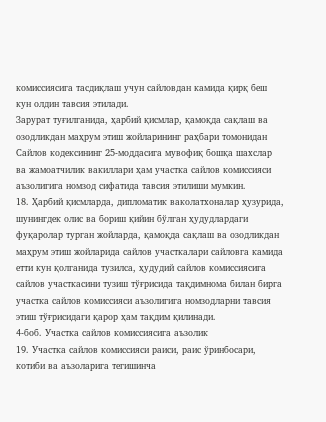комиссиясига тасдиқлаш учун сайловдан камида қирқ беш кун олдин тавсия этилади.
Зарурат туғилганида, ҳарбий қисмлар, қамоқда сақлаш ва озодликдан маҳрум этиш жойларининг раҳбари томонидан Сайлов кодексининг 25-моддасига мувофиқ бошқа шахслар ва жамоатчилик вакиллари ҳам участка сайлов комиссияси аъзолигига номзод сифатида тавсия этилиши мумкин.
18. Ҳарбий қисмларда, дипломатик ваколатхоналар ҳузурида, шунингдек олис ва бориш қийин бўлган ҳудудлардаги фуқаролар турган жойларда, қамоқда сақлаш ва озодликдан маҳрум этиш жойларида сайлов участкалари сайловга камида етти кун қолганида тузилса, ҳудудий сайлов комиссиясига сайлов участкасини тузиш тўғрисида тақдимнома билан бирга участка сайлов комиссияси аъзолигига номзодларни тавсия этиш тўғрисидаги қарор ҳам тақдим қилинади.
4-боб. Участка сайлов комиссиясига аъзолик
19. Участка сайлов комиссияси раиси, раис ўринбосари, котиби ва аъзоларига тегишинча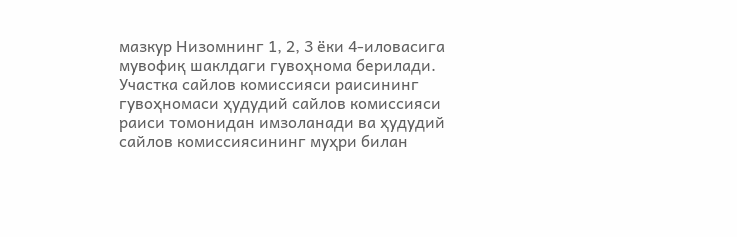мазкур Низомнинг 1, 2, 3 ёки 4-иловасига мувофиқ шаклдаги гувоҳнома берилади.
Участка сайлов комиссияси раисининг гувоҳномаси ҳудудий сайлов комиссияси раиси томонидан имзоланади ва ҳудудий сайлов комиссиясининг муҳри билан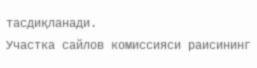тасдиқланади.
Участка сайлов комиссияси раисининг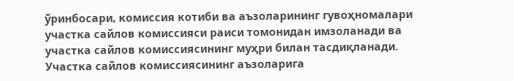ўринбосари, комиссия котиби ва аъзоларининг гувоҳномалари участка сайлов комиссияси раиси томонидан имзоланади ва участка сайлов комиссиясининг муҳри билан тасдиқланади.
Участка сайлов комиссиясининг аъзоларига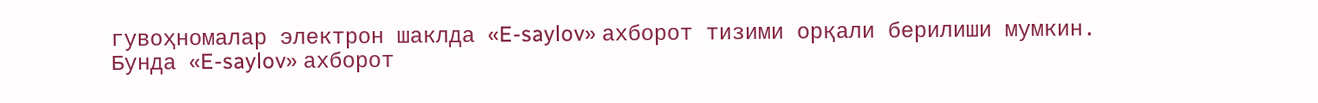гувоҳномалар электрон шаклда «E-saylov» ахборот тизими орқали берилиши мумкин. Бунда «E-saylov» ахборот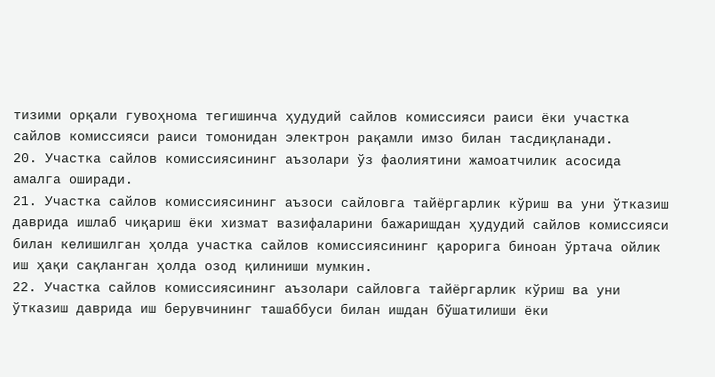тизими орқали гувоҳнома тегишинча ҳудудий сайлов комиссияси раиси ёки участка сайлов комиссияси раиси томонидан электрон рақамли имзо билан тасдиқланади.
20. Участка сайлов комиссиясининг аъзолари ўз фаолиятини жамоатчилик асосида амалга оширади.
21. Участка сайлов комиссиясининг аъзоси сайловга тайёргарлик кўриш ва уни ўтказиш даврида ишлаб чиқариш ёки хизмат вазифаларини бажаришдан ҳудудий сайлов комиссияси билан келишилган ҳолда участка сайлов комиссиясининг қарорига биноан ўртача ойлик иш ҳақи сақланган ҳолда озод қилиниши мумкин.
22. Участка сайлов комиссиясининг аъзолари сайловга тайёргарлик кўриш ва уни ўтказиш даврида иш берувчининг ташаббуси билан ишдан бўшатилиши ёки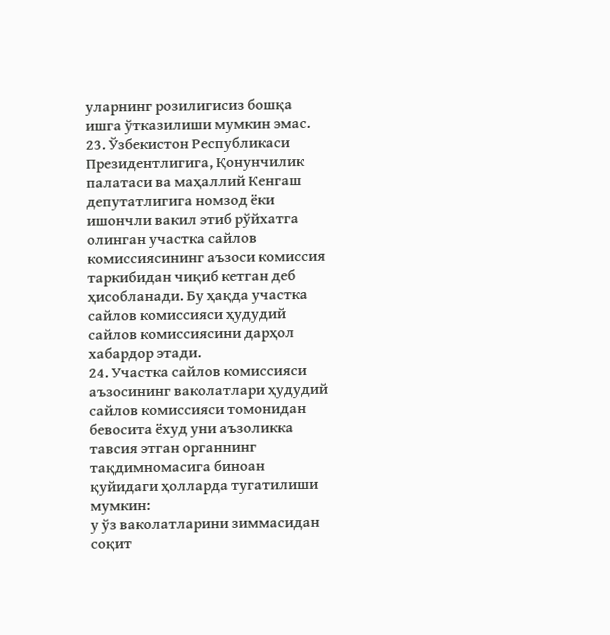уларнинг розилигисиз бошқа ишга ўтказилиши мумкин эмас.
23. Ўзбекистон Республикаси Президентлигига, Қонунчилик палатаси ва маҳаллий Кенгаш депутатлигига номзод ёки ишончли вакил этиб рўйхатга олинган участка сайлов комиссиясининг аъзоси комиссия таркибидан чиқиб кетган деб ҳисобланади. Бу ҳақда участка сайлов комиссияси ҳудудий сайлов комиссиясини дарҳол хабардор этади.
24. Участка сайлов комиссияси аъзосининг ваколатлари ҳудудий сайлов комиссияси томонидан бевосита ёхуд уни аъзоликка тавсия этган органнинг тақдимномасига биноан қуйидаги ҳолларда тугатилиши мумкин:
у ўз ваколатларини зиммасидан соқит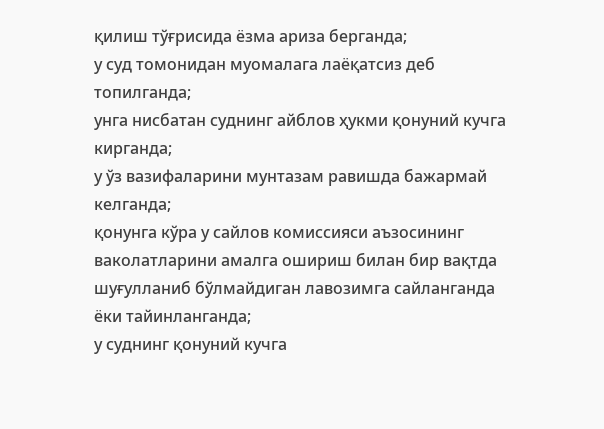қилиш тўғрисида ёзма ариза берганда;
у суд томонидан муомалага лаёқатсиз деб топилганда;
унга нисбатан суднинг айблов ҳукми қонуний кучга кирганда;
у ўз вазифаларини мунтазам равишда бажармай келганда;
қонунга кўра у сайлов комиссияси аъзосининг ваколатларини амалга ошириш билан бир вақтда шуғулланиб бўлмайдиган лавозимга сайланганда ёки тайинланганда;
у суднинг қонуний кучга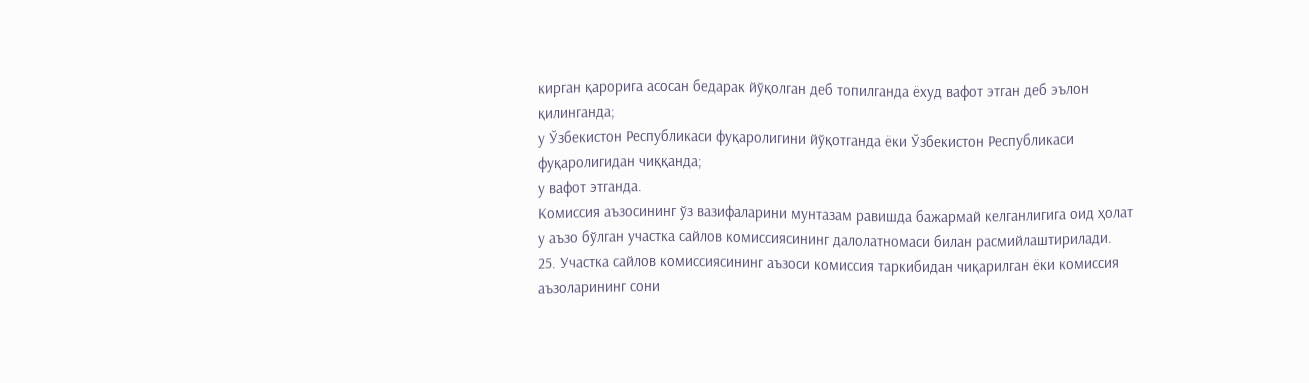кирган қарорига асосан бедарак йўқолган деб топилганда ёхуд вафот этган деб эълон қилинганда;
у Ўзбекистон Республикаси фуқаролигини йўқотганда ёки Ўзбекистон Республикаси фуқаролигидан чиққанда;
у вафот этганда.
Комиссия аъзосининг ўз вазифаларини мунтазам равишда бажармай келганлигига оид ҳолат у аъзо бўлган участка сайлов комиссиясининг далолатномаси билан расмийлаштирилади.
25. Участка сайлов комиссиясининг аъзоси комиссия таркибидан чиқарилган ёки комиссия аъзоларининг сони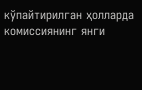кўпайтирилган ҳолларда комиссиянинг янги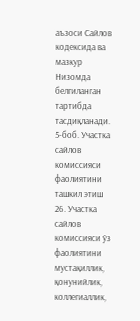аъзоси Сайлов кодексида ва мазкур Низомда белгиланган тартибда тасдиқланади.
5-боб. Участка сайлов комиссияси фаолиятини ташкил этиш
26. Участка сайлов комиссияси ўз фаолиятини мустақиллик, қонунийлик, коллегиаллик,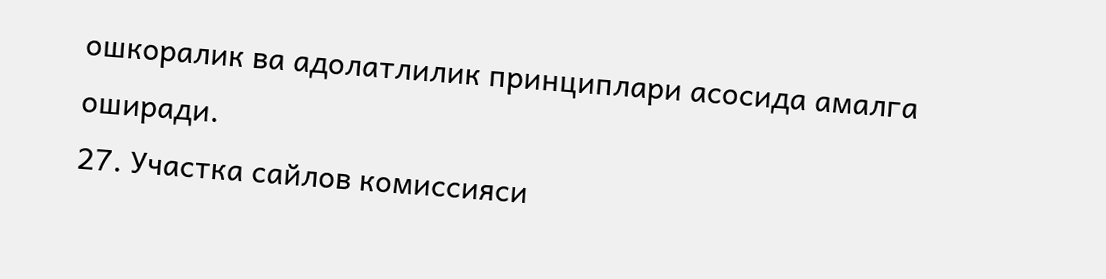ошкоралик ва адолатлилик принциплари асосида амалга оширади.
27. Участка сайлов комиссияси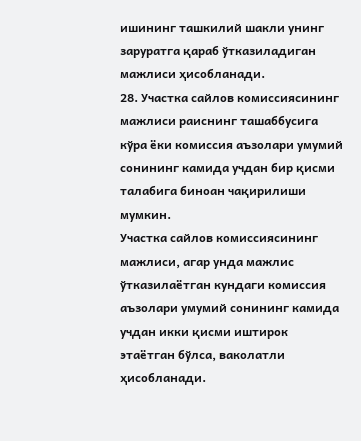ишининг ташкилий шакли унинг заруратга қараб ўтказиладиган мажлиси ҳисобланади.
28. Участка сайлов комиссиясининг мажлиси раиснинг ташаббусига кўра ёки комиссия аъзолари умумий сонининг камида учдан бир қисми талабига биноан чақирилиши мумкин.
Участка сайлов комиссиясининг мажлиси, агар унда мажлис ўтказилаётган кундаги комиссия аъзолари умумий сонининг камида учдан икки қисми иштирок этаётган бўлса, ваколатли ҳисобланади.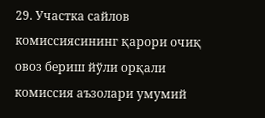29. Участка сайлов комиссиясининг қарори очиқ овоз бериш йўли орқали комиссия аъзолари умумий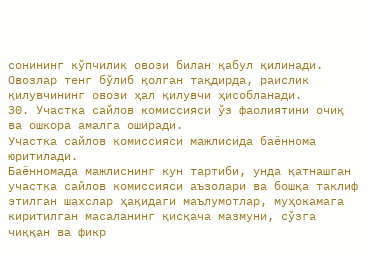сонининг кўпчилик овози билан қабул қилинади. Овозлар тенг бўлиб қолган тақдирда, раислик қилувчининг овози ҳал қилувчи ҳисобланади.
30. Участка сайлов комиссияси ўз фаолиятини очиқ ва ошкора амалга оширади.
Участка сайлов комиссияси мажлисида баённома юритилади.
Баённомада мажлиснинг кун тартиби, унда қатнашган участка сайлов комиссияси аъзолари ва бошқа таклиф этилган шахслар ҳақидаги маълумотлар, муҳокамага киритилган масаланинг қисқача мазмуни, сўзга чиққан ва фикр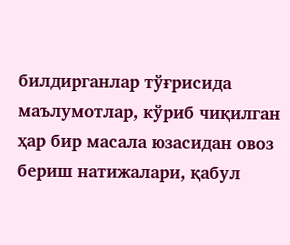билдирганлар тўғрисида маълумотлар, кўриб чиқилган ҳар бир масала юзасидан овоз бериш натижалари, қабул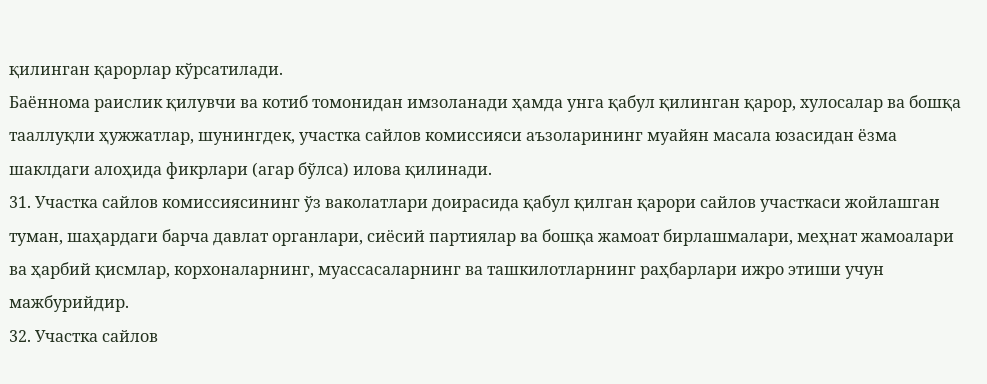қилинган қарорлар кўрсатилади.
Баённома раислик қилувчи ва котиб томонидан имзоланади ҳамда унга қабул қилинган қарор, хулосалар ва бошқа тааллуқли ҳужжатлар, шунингдек, участка сайлов комиссияси аъзоларининг муайян масала юзасидан ёзма шаклдаги алоҳида фикрлари (агар бўлса) илова қилинади.
31. Участка сайлов комиссиясининг ўз ваколатлари доирасида қабул қилган қарори сайлов участкаси жойлашган туман, шаҳардаги барча давлат органлари, сиёсий партиялар ва бошқа жамоат бирлашмалари, меҳнат жамоалари ва ҳарбий қисмлар, корхоналарнинг, муассасаларнинг ва ташкилотларнинг раҳбарлари ижро этиши учун мажбурийдир.
32. Участка сайлов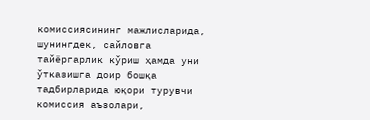комиссиясининг мажлисларида, шунингдек, сайловга тайёргарлик кўриш ҳамда уни ўтказишга доир бошқа тадбирларида юқори турувчи комиссия аъзолари,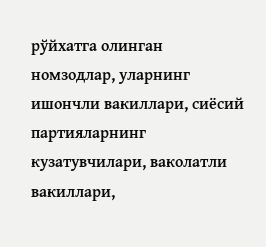рўйхатга олинган номзодлар, уларнинг ишончли вакиллари, сиёсий партияларнинг кузатувчилари, ваколатли вакиллари,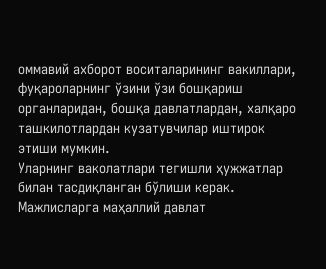оммавий ахборот воситаларининг вакиллари, фуқароларнинг ўзини ўзи бошқариш органларидан, бошқа давлатлардан, халқаро ташкилотлардан кузатувчилар иштирок этиши мумкин.
Уларнинг ваколатлари тегишли ҳужжатлар билан тасдиқланган бўлиши керак.
Мажлисларга маҳаллий давлат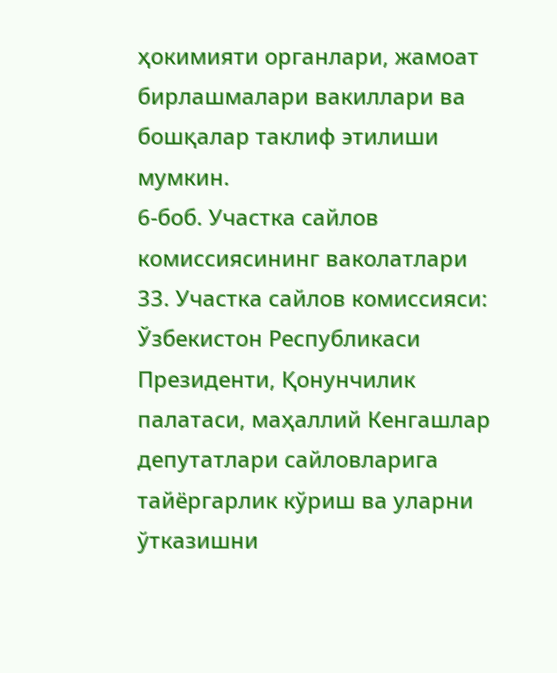ҳокимияти органлари, жамоат бирлашмалари вакиллари ва бошқалар таклиф этилиши мумкин.
6-боб. Участка сайлов комиссиясининг ваколатлари
33. Участка сайлов комиссияси:
Ўзбекистон Республикаси Президенти, Қонунчилик палатаси, маҳаллий Кенгашлар депутатлари сайловларига тайёргарлик кўриш ва уларни ўтказишни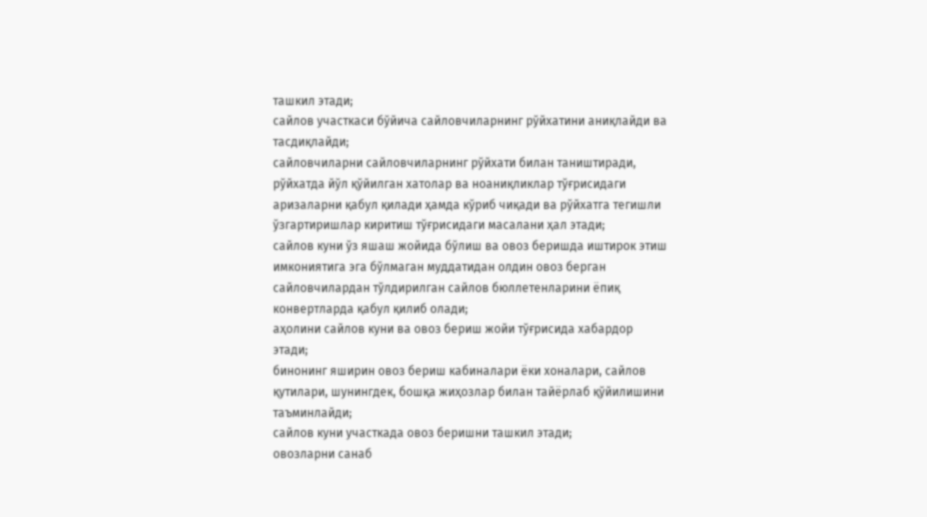ташкил этади;
сайлов участкаси бўйича сайловчиларнинг рўйхатини аниқлайди ва тасдиқлайди;
сайловчиларни сайловчиларнинг рўйхати билан таништиради, рўйхатда йўл қўйилган хатолар ва ноаниқликлар тўғрисидаги аризаларни қабул қилади ҳамда кўриб чиқади ва рўйхатга тегишли ўзгартиришлар киритиш тўғрисидаги масалани ҳал этади;
сайлов куни ўз яшаш жойида бўлиш ва овоз беришда иштирок этиш имкониятига эга бўлмаган муддатидан олдин овоз берган сайловчилардан тўлдирилган сайлов бюллетенларини ёпиқ конвертларда қабул қилиб олади;
аҳолини сайлов куни ва овоз бериш жойи тўғрисида хабардор этади;
бинонинг яширин овоз бериш кабиналари ёки хоналари, сайлов қутилари, шунингдек, бошқа жиҳозлар билан тайёрлаб қўйилишини таъминлайди;
сайлов куни участкада овоз беришни ташкил этади;
овозларни санаб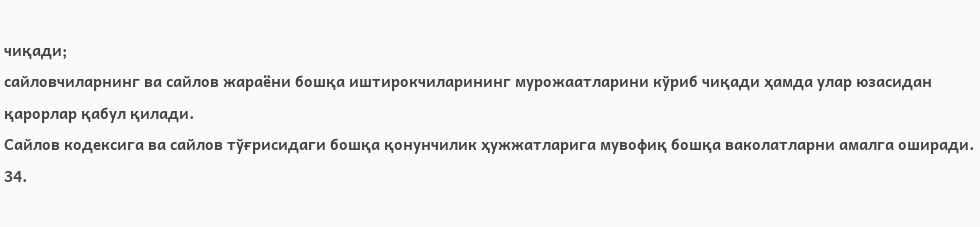чиқади;
сайловчиларнинг ва сайлов жараёни бошқа иштирокчиларининг мурожаатларини кўриб чиқади ҳамда улар юзасидан қарорлар қабул қилади.
Сайлов кодексига ва сайлов тўғрисидаги бошқа қонунчилик ҳужжатларига мувофиқ бошқа ваколатларни амалга оширади.
34.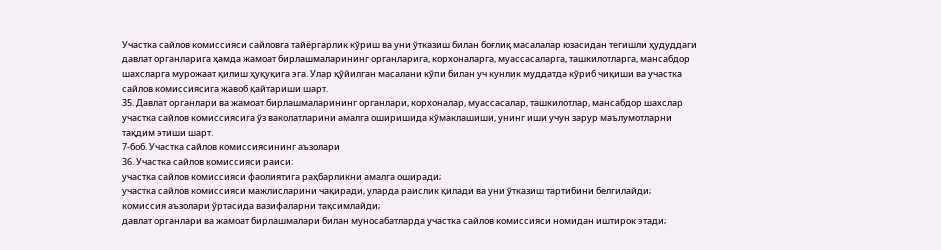Участка сайлов комиссияси сайловга тайёргарлик кўриш ва уни ўтказиш билан боғлиқ масалалар юзасидан тегишли ҳудуддаги давлат органларига ҳамда жамоат бирлашмаларининг органларига, корхоналарга, муассасаларга, ташкилотларга, мансабдор шахсларга мурожаат қилиш ҳуқуқига эга. Улар қўйилган масалани кўпи билан уч кунлик муддатда кўриб чиқиши ва участка сайлов комиссиясига жавоб қайтариши шарт.
35. Давлат органлари ва жамоат бирлашмаларининг органлари, корхоналар, муассасалар, ташкилотлар, мансабдор шахслар участка сайлов комиссиясига ўз ваколатларини амалга оширишида кўмаклашиши, унинг иши учун зарур маълумотларни тақдим этиши шарт.
7-боб. Участка сайлов комиссиясининг аъзолари
36. Участка сайлов комиссияси раиси:
участка сайлов комиссияси фаолиятига раҳбарликни амалга оширади;
участка сайлов комиссияси мажлисларини чақиради, уларда раислик қилади ва уни ўтказиш тартибини белгилайди;
комиссия аъзолари ўртасида вазифаларни тақсимлайди;
давлат органлари ва жамоат бирлашмалари билан муносабатларда участка сайлов комиссияси номидан иштирок этади;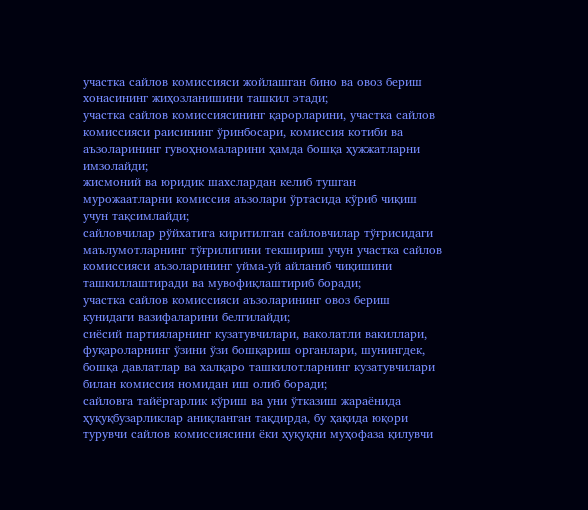участка сайлов комиссияси жойлашган бино ва овоз бериш хонасининг жиҳозланишини ташкил этади;
участка сайлов комиссиясининг қарорларини, участка сайлов комиссияси раисининг ўринбосари, комиссия котиби ва аъзоларининг гувоҳномаларини ҳамда бошқа ҳужжатларни имзолайди;
жисмоний ва юридик шахслардан келиб тушган мурожаатларни комиссия аъзолари ўртасида кўриб чиқиш учун тақсимлайди;
сайловчилар рўйхатига киритилган сайловчилар тўғрисидаги маълумотларнинг тўғрилигини текшириш учун участка сайлов комиссияси аъзоларининг уйма-уй айланиб чиқишини ташкиллаштиради ва мувофиқлаштириб боради;
участка сайлов комиссияси аъзоларининг овоз бериш кунидаги вазифаларини белгилайди;
сиёсий партияларнинг кузатувчилари, ваколатли вакиллари, фуқароларнинг ўзини ўзи бошқариш органлари, шунингдек, бошқа давлатлар ва халқаро ташкилотларнинг кузатувчилари билан комиссия номидан иш олиб боради;
сайловга тайёргарлик кўриш ва уни ўтказиш жараёнида ҳуқуқбузарликлар аниқланган тақдирда, бу ҳақида юқори турувчи сайлов комиссиясини ёки ҳуқуқни муҳофаза қилувчи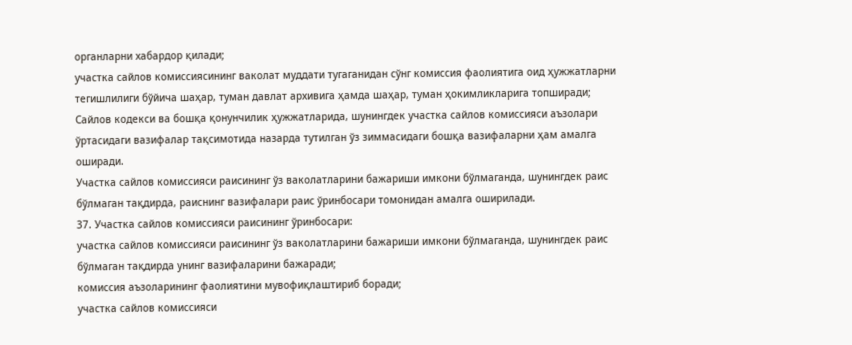органларни хабардор қилади;
участка сайлов комиссиясининг ваколат муддати тугаганидан сўнг комиссия фаолиятига оид ҳужжатларни тегишлилиги бўйича шаҳар, туман давлат архивига ҳамда шаҳар, туман ҳокимликларига топширади;
Сайлов кодекси ва бошқа қонунчилик ҳужжатларида, шунингдек участка сайлов комиссияси аъзолари ўртасидаги вазифалар тақсимотида назарда тутилган ўз зиммасидаги бошқа вазифаларни ҳам амалга оширади.
Участка сайлов комиссияси раисининг ўз ваколатларини бажариши имкони бўлмаганда, шунингдек раис бўлмаган тақдирда, раиснинг вазифалари раис ўринбосари томонидан амалга оширилади.
37. Участка сайлов комиссияси раисининг ўринбосари:
участка сайлов комиссияси раисининг ўз ваколатларини бажариши имкони бўлмаганда, шунингдек раис бўлмаган тақдирда унинг вазифаларини бажаради;
комиссия аъзоларининг фаолиятини мувофиқлаштириб боради;
участка сайлов комиссияси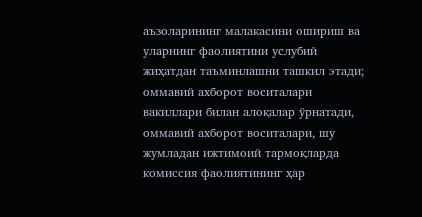аъзоларининг малакасини ошириш ва уларнинг фаолиятини услубий жиҳатдан таъминлашни ташкил этади;
оммавий ахборот воситалари вакиллари билан алоқалар ўрнатади, оммавий ахборот воситалари, шу жумладан ижтимоий тармоқларда комиссия фаолиятининг ҳар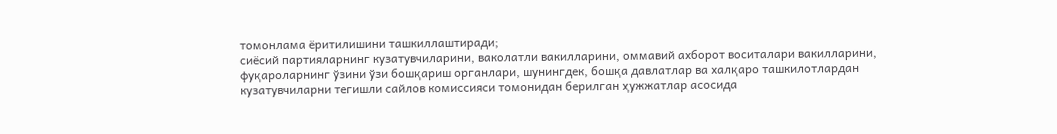томонлама ёритилишини ташкиллаштиради;
сиёсий партияларнинг кузатувчиларини, ваколатли вакилларини, оммавий ахборот воситалари вакилларини, фуқароларнинг ўзини ўзи бошқариш органлари, шунингдек, бошқа давлатлар ва халқаро ташкилотлардан кузатувчиларни тегишли сайлов комиссияси томонидан берилган ҳужжатлар асосида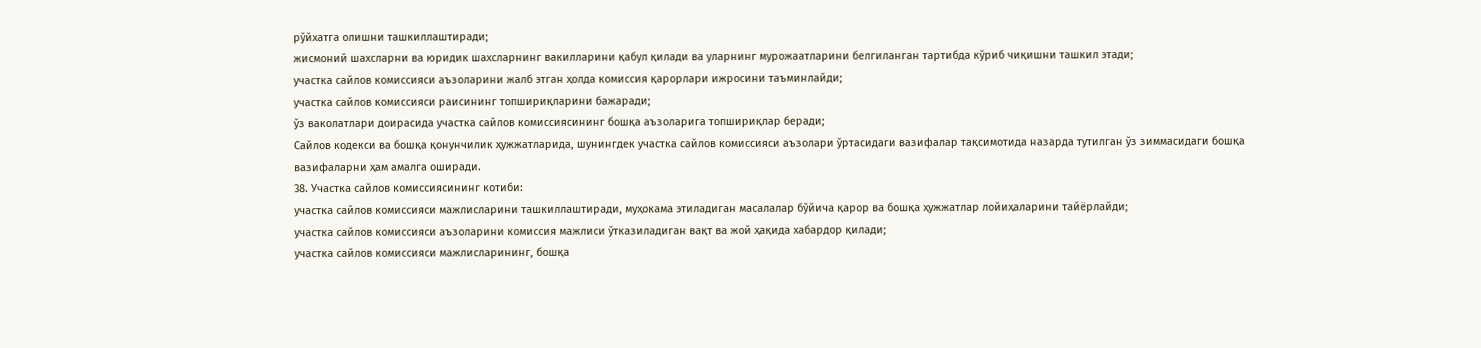рўйхатга олишни ташкиллаштиради;
жисмоний шахсларни ва юридик шахсларнинг вакилларини қабул қилади ва уларнинг мурожаатларини белгиланган тартибда кўриб чиқишни ташкил этади;
участка сайлов комиссияси аъзоларини жалб этган ҳолда комиссия қарорлари ижросини таъминлайди;
участка сайлов комиссияси раисининг топшириқларини бажаради;
ўз ваколатлари доирасида участка сайлов комиссиясининг бошқа аъзоларига топшириқлар беради;
Сайлов кодекси ва бошқа қонунчилик ҳужжатларида, шунингдек участка сайлов комиссияси аъзолари ўртасидаги вазифалар тақсимотида назарда тутилган ўз зиммасидаги бошқа вазифаларни ҳам амалга оширади.
38. Участка сайлов комиссиясининг котиби:
участка сайлов комиссияси мажлисларини ташкиллаштиради, муҳокама этиладиган масалалар бўйича қарор ва бошқа ҳужжатлар лойиҳаларини тайёрлайди;
участка сайлов комиссияси аъзоларини комиссия мажлиси ўтказиладиган вақт ва жой ҳақида хабардор қилади;
участка сайлов комиссияси мажлисларининг, бошқа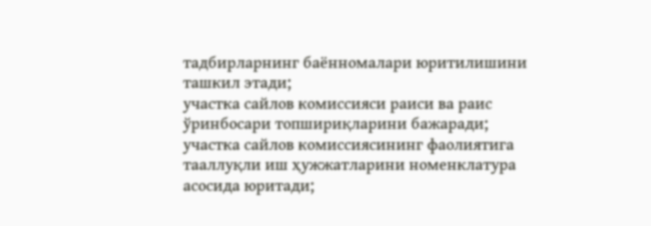тадбирларнинг баённомалари юритилишини ташкил этади;
участка сайлов комиссияси раиси ва раис ўринбосари топшириқларини бажаради;
участка сайлов комиссиясининг фаолиятига тааллуқли иш ҳужжатларини номенклатура асосида юритади;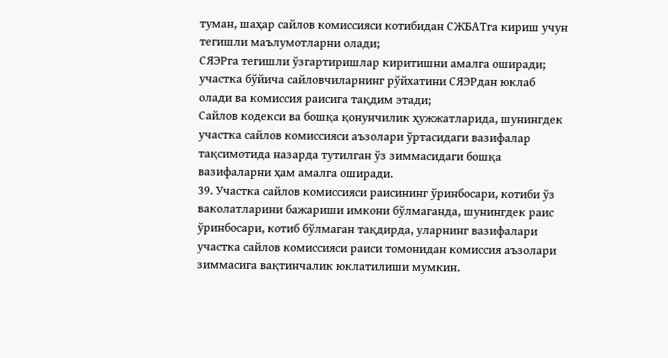туман, шаҳар сайлов комиссияси котибидан СЖБАТга кириш учун тегишли маълумотларни олади;
СЯЭРга тегишли ўзгартиришлар киритишни амалга оширади;
участка бўйича сайловчиларнинг рўйхатини СЯЭРдан юклаб олади ва комиссия раисига тақдим этади;
Сайлов кодекси ва бошқа қонунчилик ҳужжатларида, шунингдек участка сайлов комиссияси аъзолари ўртасидаги вазифалар тақсимотида назарда тутилган ўз зиммасидаги бошқа вазифаларни ҳам амалга оширади.
39. Участка сайлов комиссияси раисининг ўринбосари, котиби ўз ваколатларини бажариши имкони бўлмаганда, шунингдек раис ўринбосари, котиб бўлмаган тақдирда, уларнинг вазифалари участка сайлов комиссияси раиси томонидан комиссия аъзолари зиммасига вақтинчалик юклатилиши мумкин.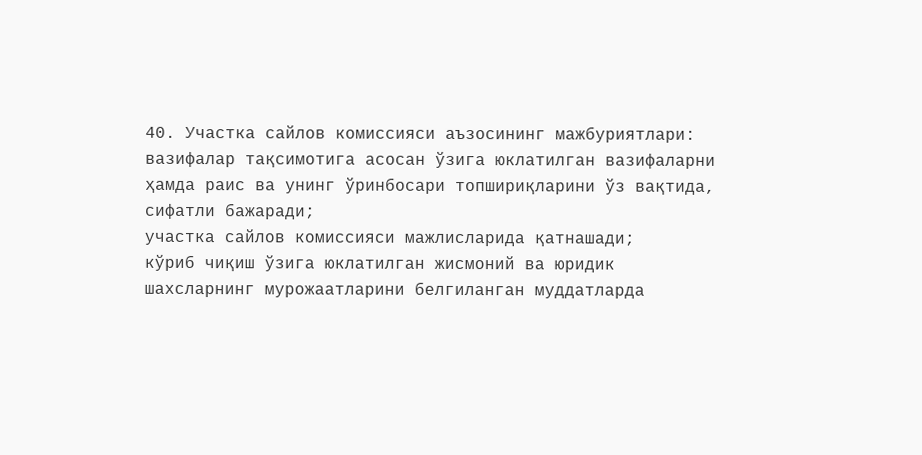40. Участка сайлов комиссияси аъзосининг мажбуриятлари:
вазифалар тақсимотига асосан ўзига юклатилган вазифаларни ҳамда раис ва унинг ўринбосари топшириқларини ўз вақтида, сифатли бажаради;
участка сайлов комиссияси мажлисларида қатнашади;
кўриб чиқиш ўзига юклатилган жисмоний ва юридик шахсларнинг мурожаатларини белгиланган муддатларда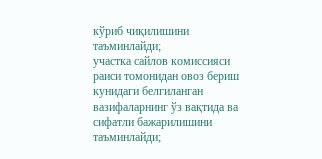кўриб чиқилишини таъминлайди;
участка сайлов комиссияси раиси томонидан овоз бериш кунидаги белгиланган вазифаларнинг ўз вақтида ва сифатли бажарилишини таъминлайди;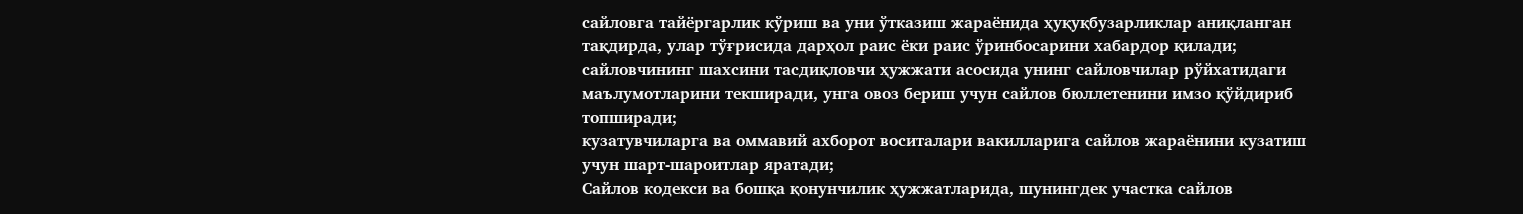сайловга тайёргарлик кўриш ва уни ўтказиш жараёнида ҳуқуқбузарликлар аниқланган тақдирда, улар тўғрисида дарҳол раис ёки раис ўринбосарини хабардор қилади;
сайловчининг шахсини тасдиқловчи ҳужжати асосида унинг сайловчилар рўйхатидаги маълумотларини текширади, унга овоз бериш учун сайлов бюллетенини имзо қўйдириб топширади;
кузатувчиларга ва оммавий ахборот воситалари вакилларига сайлов жараёнини кузатиш учун шарт-шароитлар яратади;
Сайлов кодекси ва бошқа қонунчилик ҳужжатларида, шунингдек участка сайлов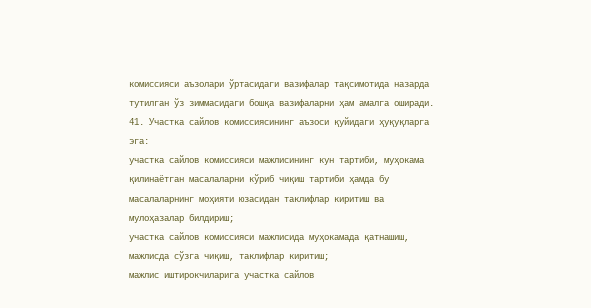комиссияси аъзолари ўртасидаги вазифалар тақсимотида назарда тутилган ўз зиммасидаги бошқа вазифаларни ҳам амалга оширади.
41. Участка сайлов комиссиясининг аъзоси қуйидаги ҳуқуқларга эга:
участка сайлов комиссияси мажлисининг кун тартиби, муҳокама қилинаётган масалаларни кўриб чиқиш тартиби ҳамда бу масалаларнинг моҳияти юзасидан таклифлар киритиш ва мулоҳазалар билдириш;
участка сайлов комиссияси мажлисида муҳокамада қатнашиш, мажлисда сўзга чиқиш, таклифлар киритиш;
мажлис иштирокчиларига участка сайлов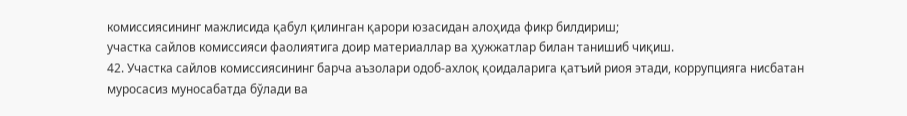комиссиясининг мажлисида қабул қилинган қарори юзасидан алоҳида фикр билдириш;
участка сайлов комиссияси фаолиятига доир материаллар ва ҳужжатлар билан танишиб чиқиш.
42. Участка сайлов комиссиясининг барча аъзолари одоб-ахлоқ қоидаларига қатъий риоя этади, коррупцияга нисбатан муросасиз муносабатда бўлади ва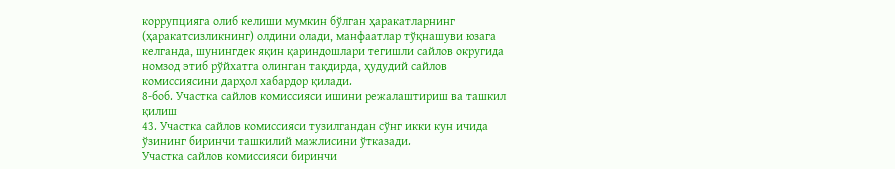коррупцияга олиб келиши мумкин бўлган ҳаракатларнинг (ҳаракатсизликнинг) олдини олади, манфаатлар тўқнашуви юзага келганда, шунингдек яқин қариндошлари тегишли сайлов округида номзод этиб рўйхатга олинган тақдирда, ҳудудий сайлов комиссиясини дарҳол хабардор қилади.
8-боб. Участка сайлов комиссияси ишини режалаштириш ва ташкил қилиш
43. Участка сайлов комиссияси тузилгандан сўнг икки кун ичида ўзининг биринчи ташкилий мажлисини ўтказади.
Участка сайлов комиссияси биринчи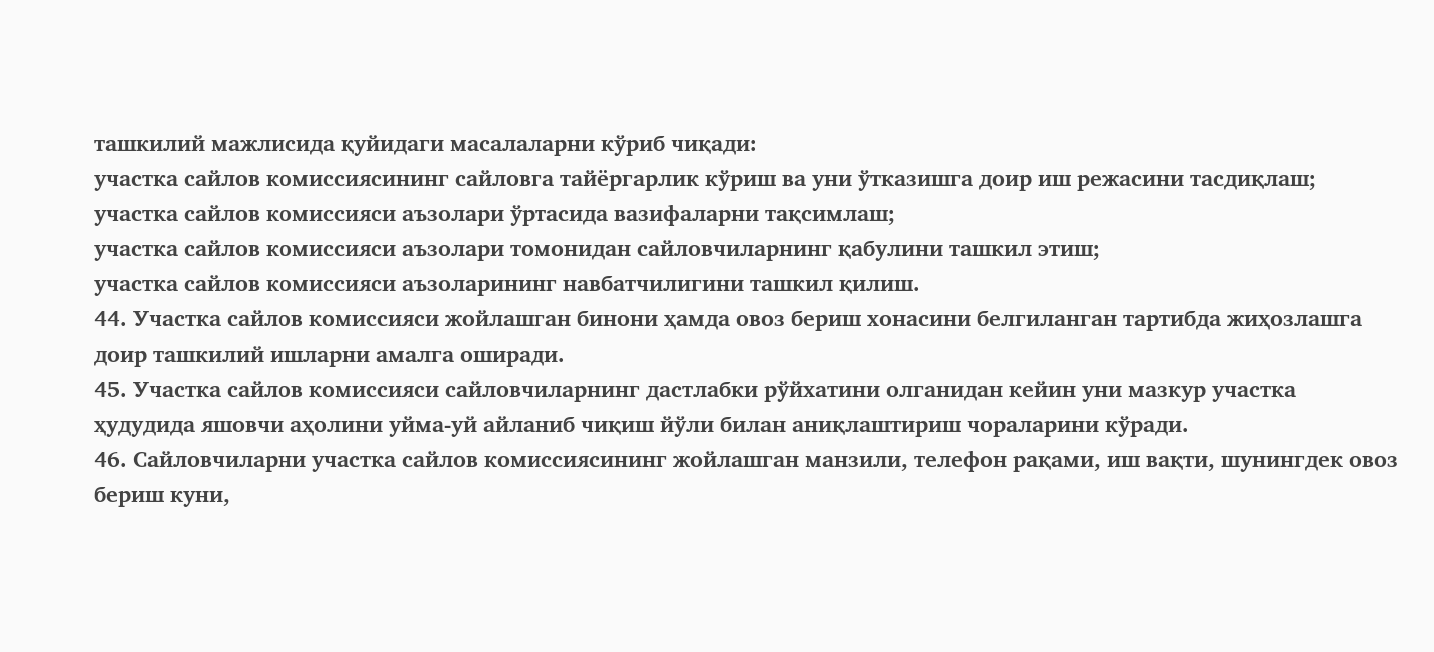ташкилий мажлисида қуйидаги масалаларни кўриб чиқади:
участка сайлов комиссиясининг сайловга тайёргарлик кўриш ва уни ўтказишга доир иш режасини тасдиқлаш;
участка сайлов комиссияси аъзолари ўртасида вазифаларни тақсимлаш;
участка сайлов комиссияси аъзолари томонидан сайловчиларнинг қабулини ташкил этиш;
участка сайлов комиссияси аъзоларининг навбатчилигини ташкил қилиш.
44. Участка сайлов комиссияси жойлашган бинони ҳамда овоз бериш хонасини белгиланган тартибда жиҳозлашга доир ташкилий ишларни амалга оширади.
45. Участка сайлов комиссияси сайловчиларнинг дастлабки рўйхатини олганидан кейин уни мазкур участка ҳудудида яшовчи аҳолини уйма-уй айланиб чиқиш йўли билан аниқлаштириш чораларини кўради.
46. Сайловчиларни участка сайлов комиссиясининг жойлашган манзили, телефон рақами, иш вақти, шунингдек овоз бериш куни,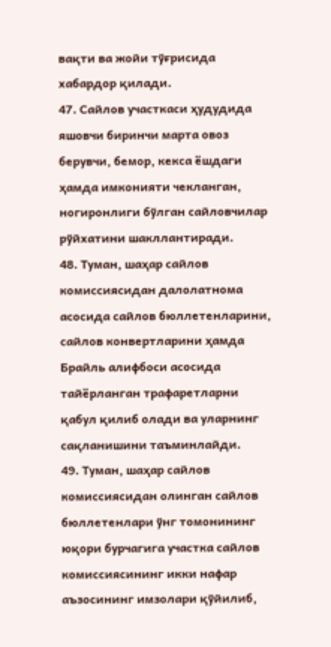вақти ва жойи тўғрисида хабардор қилади.
47. Сайлов участкаси ҳудудида яшовчи биринчи марта овоз берувчи, бемор, кекса ёшдаги ҳамда имконияти чекланган, ногиронлиги бўлган сайловчилар рўйхатини шакллантиради.
48. Туман, шаҳар сайлов комиссиясидан далолатнома асосида сайлов бюллетенларини, сайлов конвертларини ҳамда Брайль алифбоси асосида тайёрланган трафаретларни қабул қилиб олади ва уларнинг сақланишини таъминлайди.
49. Туман, шаҳар сайлов комиссиясидан олинган сайлов бюллетенлари ўнг томонининг юқори бурчагига участка сайлов комиссиясининг икки нафар аъзосининг имзолари қўйилиб,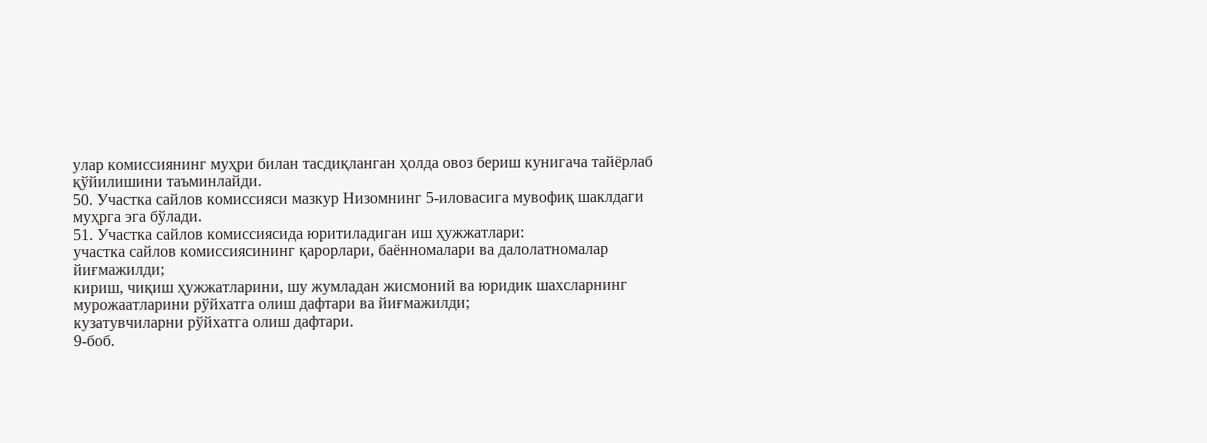улар комиссиянинг муҳри билан тасдиқланган ҳолда овоз бериш кунигача тайёрлаб қўйилишини таъминлайди.
50. Участка сайлов комиссияси мазкур Низомнинг 5-иловасига мувофиқ шаклдаги муҳрга эга бўлади.
51. Участка сайлов комиссиясида юритиладиган иш ҳужжатлари:
участка сайлов комиссиясининг қарорлари, баённомалари ва далолатномалар йиғмажилди;
кириш, чиқиш ҳужжатларини, шу жумладан жисмоний ва юридик шахсларнинг мурожаатларини рўйхатга олиш дафтари ва йиғмажилди;
кузатувчиларни рўйхатга олиш дафтари.
9-боб.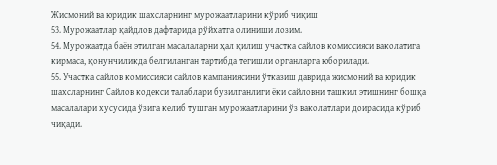Жисмоний ва юридик шахсларнинг мурожаатларини кўриб чиқиш
53. Мурожаатлар қайдлов дафтарида рўйхатга олиниши лозим.
54. Мурожаатда баён этилган масалаларни ҳал қилиш участка сайлов комиссияси ваколатига кирмаса, қонунчиликда белгиланган тартибда тегишли органларга юборилади.
55. Участка сайлов комиссияси сайлов кампаниясини ўтказиш даврида жисмоний ва юридик шахсларнинг Сайлов кодекси талаблари бузилганлиги ёки сайловни ташкил этишнинг бошқа масалалари хусусида ўзига келиб тушган мурожаатларини ўз ваколатлари доирасида кўриб чиқади.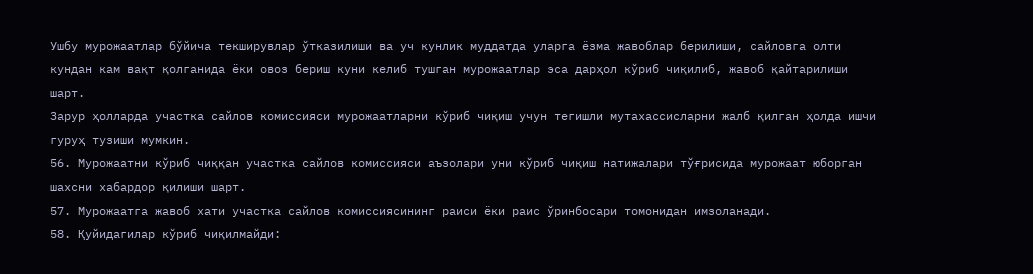Ушбу мурожаатлар бўйича текширувлар ўтказилиши ва уч кунлик муддатда уларга ёзма жавоблар берилиши, сайловга олти кундан кам вақт қолганида ёки овоз бериш куни келиб тушган мурожаатлар эса дарҳол кўриб чиқилиб, жавоб қайтарилиши шарт.
Зарур ҳолларда участка сайлов комиссияси мурожаатларни кўриб чиқиш учун тегишли мутахассисларни жалб қилган ҳолда ишчи гуруҳ тузиши мумкин.
56. Мурожаатни кўриб чиққан участка сайлов комиссияси аъзолари уни кўриб чиқиш натижалари тўғрисида мурожаат юборган шахсни хабардор қилиши шарт.
57. Мурожаатга жавоб хати участка сайлов комиссиясининг раиси ёки раис ўринбосари томонидан имзоланади.
58. Қуйидагилар кўриб чиқилмайди: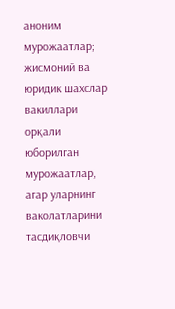аноним мурожаатлар;
жисмоний ва юридик шахслар вакиллари орқали юборилган мурожаатлар, агар уларнинг ваколатларини тасдиқловчи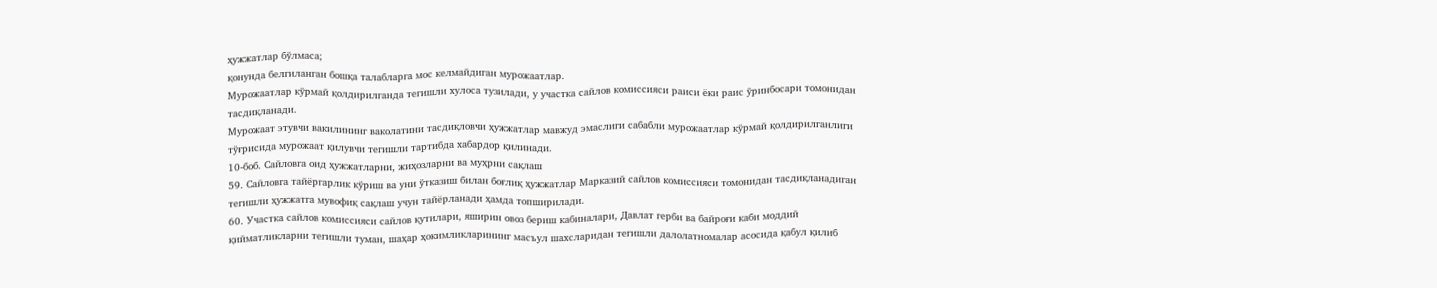ҳужжатлар бўлмаса;
қонунда белгиланган бошқа талабларга мос келмайдиган мурожаатлар.
Мурожаатлар кўрмай қолдирилганда тегишли хулоса тузилади, у участка сайлов комиссияси раиси ёки раис ўринбосари томонидан тасдиқланади.
Мурожаат этувчи вакилининг ваколатини тасдиқловчи ҳужжатлар мавжуд эмаслиги сабабли мурожаатлар кўрмай қолдирилганлиги тўғрисида мурожаат қилувчи тегишли тартибда хабардор қилинади.
10-боб. Сайловга оид ҳужжатларни, жиҳозларни ва муҳрни сақлаш
59. Сайловга тайёргарлик кўриш ва уни ўтказиш билан боғлиқ ҳужжатлар Марказий сайлов комиссияси томонидан тасдиқланадиган тегишли ҳужжатга мувофиқ сақлаш учун тайёрланади ҳамда топширилади.
60. Участка сайлов комиссияси сайлов қутилари, яширин овоз бериш кабиналари, Давлат герби ва байроғи каби моддий қийматликларни тегишли туман, шаҳар ҳокимликларининг масъул шахсларидан тегишли далолатномалар асосида қабул қилиб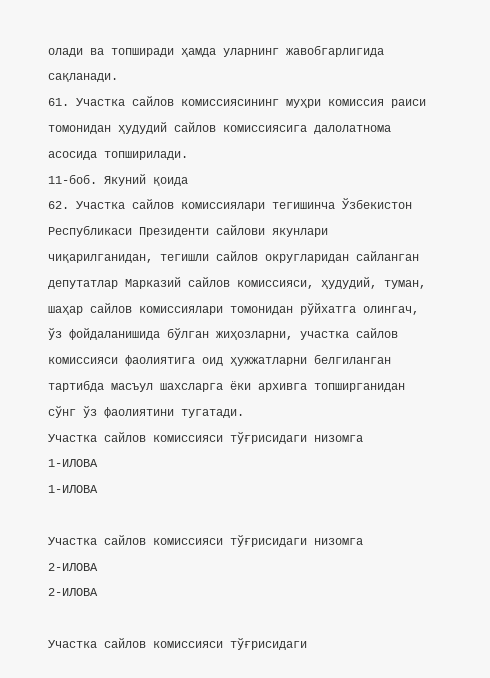олади ва топширади ҳамда уларнинг жавобгарлигида сақланади.
61. Участка сайлов комиссиясининг муҳри комиссия раиси томонидан ҳудудий сайлов комиссиясига далолатнома асосида топширилади.
11-боб. Якуний қоида
62. Участка сайлов комиссиялари тегишинча Ўзбекистон Республикаси Президенти сайлови якунлари чиқарилганидан, тегишли сайлов округларидан сайланган депутатлар Марказий сайлов комиссияси, ҳудудий, туман, шаҳар сайлов комиссиялари томонидан рўйхатга олингач, ўз фойдаланишида бўлган жиҳозларни, участка сайлов комиссияси фаолиятига оид ҳужжатларни белгиланган тартибда масъул шахсларга ёки архивга топширганидан сўнг ўз фаолиятини тугатади.
Участка сайлов комиссияси тўғрисидаги низомга
1-ИЛОВА
1-ИЛОВА

Участка сайлов комиссияси тўғрисидаги низомга
2-ИЛОВА
2-ИЛОВА

Участка сайлов комиссияси тўғрисидаги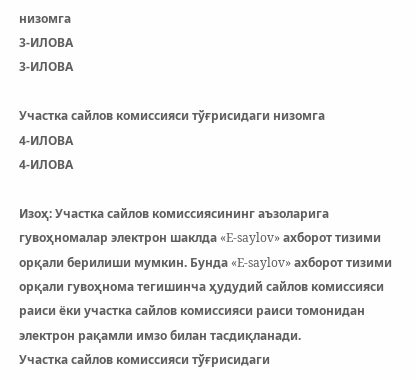низомга
3-ИЛОВА
3-ИЛОВА

Участка сайлов комиссияси тўғрисидаги низомга
4-ИЛОВА
4-ИЛОВА

Изоҳ: Участка сайлов комиссиясининг аъзоларига гувоҳномалар электрон шаклда «E-saylov» ахборот тизими орқали берилиши мумкин. Бунда «E-saylov» ахборот тизими орқали гувоҳнома тегишинча ҳудудий сайлов комиссияси раиси ёки участка сайлов комиссияси раиси томонидан электрон рақамли имзо билан тасдиқланади.
Участка сайлов комиссияси тўғрисидаги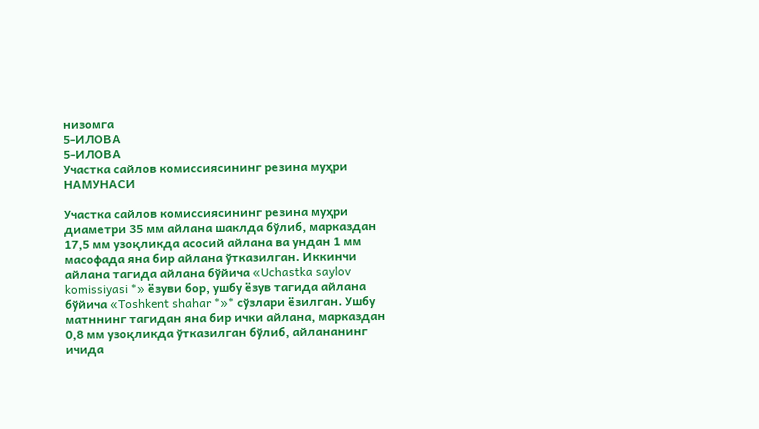низомга
5-ИЛОВА
5-ИЛОВА
Участка сайлов комиссиясининг резина муҳри
НАМУНАСИ

Участка сайлов комиссиясининг резина муҳри диаметри 35 мм айлана шаклда бўлиб, марказдан 17,5 мм узоқликда асосий айлана ва ундан 1 мм масофада яна бир айлана ўтказилган. Иккинчи айлана тагида айлана бўйича «Uchastka saylov komissiyasi *» ёзуви бор, ушбу ёзув тагида айлана бўйича «Toshkent shahar *»* сўзлари ёзилган. Ушбу матннинг тагидан яна бир ички айлана, марказдан 0,8 мм узоқликда ўтказилган бўлиб, айлананинг ичида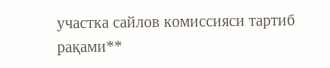участка сайлов комиссияси тартиб рақами**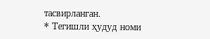тасвирланган.
* Тегишли ҳудуд номи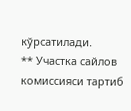кўрсатилади.
** Участка сайлов комиссияси тартиб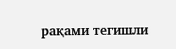рақами тегишли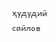ҳудудий сайлов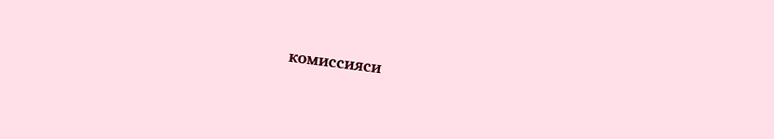комиссияси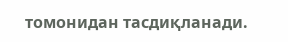томонидан тасдиқланади.